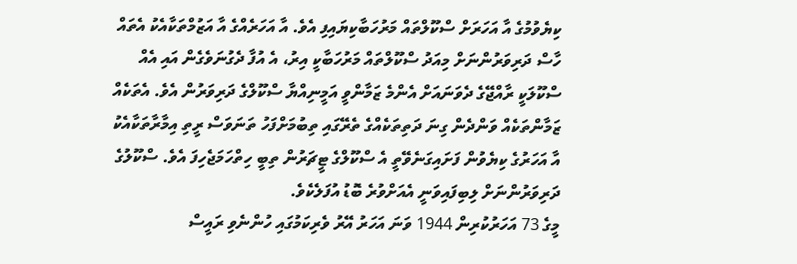ކިޔެވުމުގެ އާ އަހަރަށް ސްކޫލްތައް މަރުހަބާކިޔައިފި އެވެ. އާ އަހަރެއްގެ އާ އަޒުމްތަކާއެކު އެތައް ހާސް ދަރިވަރުންނަށް މިއަދު ސްކޫލްތައް މަރުހަބާކީ އިރު، އެ އުފާ ދެގުނަވެގެން އައި އެއް ސްކޫލަކީ ރާއްޖޭގެ ދެވަނައަށް އެންމެ ޒަމާންވީ އަމީނިއްޔާ ސްކޫލްގެ ދަރިވަރުން އެވެ. އެތަކެއް ޒަމާންތަކެއް ވަންދެން ގިނަ ދަތިތަކެއްގެ ތެރޭގައި ތިބުމަށްފަހު ތަނަވަސް ރީތި އިމާރާތަކާއެކު އާ އަހަރުގެ ކިޔެވުން ފަށައިގަނެވޭތީ އެ ސްކޫލްގެ ޓީޗަރުން ތިބީ ހިތްހަމަޖެހިފަ އެވެ. ސްކޫލުގެ ދަރިވަރުންނަށް ލިބިފައިވަނީ އެއަށްވުރެ ބޮޑު އުފަލެކެވެ.
މީގެ 73 އަހަރުކުރިން 1944 ވަނަ އަހަރު އޭރު ވެރިކަމުގައި ހުންނެވި ރައީސް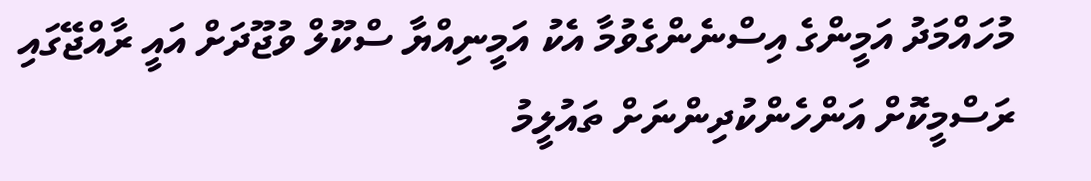މުހައްމަދު އަމީންގެ އިސްނެންގެވުމާ އެކު އަމީނިއްޔާ ސްކޫލް ވުޖޫދަށް އައީ ރާއްޖޭގައި ރަސްމީކޮށް އަންހެންކުދިންނަށް ތައުލީމު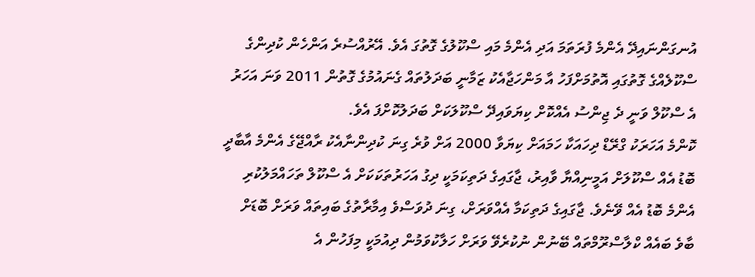އުނގަންނައިދޭ އެންމެ ފުރަތަމަ އަދި އެންމެ މައި ސްކޫލުގެ ގޮތުގަ އެވެ. އޭރުއްސުރެ އަންހެން ކުދިންގެ ސްކޫލެއްގެ ގޮތުގައި އޮތުމަށްފަހު އާ މަންހަޖާއެކު ޒަމާނީ ބަދަލުތައް ގެނައުމުގެ ގޮތުން 2011 ވަނަ އަހަރު އެ ސްކޫލް ވަނީ ދެ ޖިންސު އެއްކޮށް ކިޔަވައިދޭ ސްކޫލަކަށް ބަދަލުކޮށްފަ އެވެ.
ކޮންމެ އަހަރަކު ގްރޭޑް ދިހައަކާ ހަމައަށް ކިޔަވާ 2000 އަށް ވުރެ ގިނަ ކުދިންނާއެކު ރާއްޖޭގެ އެންމެ އާބާދީ ބޮޑު އެއް ސްކޫލަށް އަމީނިއްޔާ ވާއިރު، ޖާގައިގެ ދަތިކަމަކީ ދިގު އަހަރުތަކަކަށް އެ ސްކޫލް ތަހައްމަލުކުރި އެންމެ ބޮޑު އެއް ވޭނެވެ. ޖާގައިގެ ދަތިކަމާ އެއްވަރަށް، ގިނަ ދުވަސްވެ އިމާރާތުގެ ބައިތައް ވަރަށް ބޮޑަށް ބާވެ ބައެއް ކްލާސްރޫމްތައް ބޭނުން ނުކުރެވޭ ވަރަށް ހަލާކުވަމުން ދިއުމަކީ މިފަހުން އެ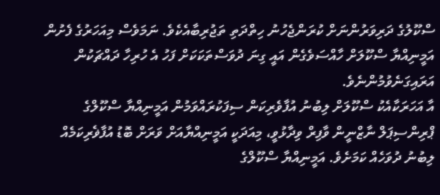ސްކޫލުގެ ދަރިވަރުންނަށް ކުރަންޖެހުނު ހިތްދަތި ތަޖުރިބާއެކެވެ. ނަމަވެސް މިއަހަރުގެ ފެށުން އަމީނިއްޔާ ސްކޫލަށް ހާއްސަވެގެން އައީ ގިނަ ދުވަސްތަކަކަށް ފަހު އެ ހުރިހާ ދައްޗަކުން އަރައިގަނެވުމުންނެވެ.
އާ އަހަރަކާއެކު ސްކޫލަށް ލިބުނު އުފާވެރިކަން ސިފަކުރައްވަމުން އަމީނިއްޔާ ސްކޫލްގެ ޕްރިންސިޕަލް ނާޒްނީން ވާފިރް ވިދާޅުވީ، މިއަދަކީ އަމީނިއްޔާއަށް ވަރަށް ބޮޑު އުފާޥެރިކަމެއް ލިބުނު ދުވަހެއް ކަމަށެވެ. އަމީނިއްޔާ ސްކޫލްގެ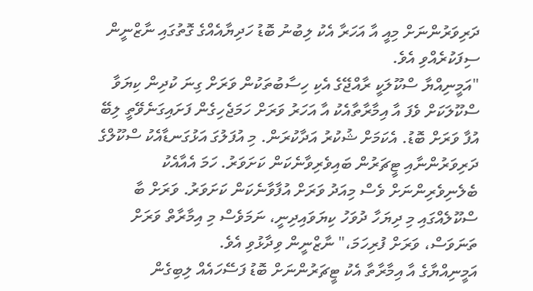ދަރިވަރުންނަށް މިއީ އާ އަހަރާ އެކު ލިބުނު ބޮޑު ހަދިޔާއެއްގެ ގޮތުގައި ނާޒްނީން ސިފަކުރެއްވި އެވެ.
"އަމީނިއްޔާ ސްކޫލަކީ ރާއްޖޭގެ އެކި ހިސާބުތަކުން ވަރަށް ގިނަ ކުދިން ކިޔަވާ ސްކޫލަކަށް ވެފަ އާ އިމާރާތާއެކު އާ އަހަރު ވަރަށް ހަމަޖެހިގެން ފަށައިގަނެވޭތީ ލިބޭ އުފާ ވަރަށް ބޮޑު. އެކަމަށް ޝުކުރު އަދާކުރަން. މި އުފަލުގަ އަޅުގަނޑާއެކު ސްކޫލްގެ ދަރިވަރުންނާއި ޓީޗަރުން ބައިވެރިވާނެކަން ކަށަވަރު. ހަމަ އެއާއެކު ބެލެނިވެރިންނަށް ވެސް މިއަދު ވަރަށް އުފާވާނެކަން ކަށަވަރު. ވަރަށް ބާ ސްކޫލެއްގައި މި ދިޔަހާ ދުވަހު ކިޔަވައިދިނީ، ނަމަވެސް މި އިމާރާތް ވަރަށް ތަނަވަސް، ވަރަށް ފުރިހަމަ،" ނާޒްނީން ވިދާޅުވި އެވެ.
އަމީނިއްޔާގެ އާ އިމާރާތާ އެކު ޓީޗަރުންނަށް ބޮޑު ފަސޭހައެއް ލިބިގެން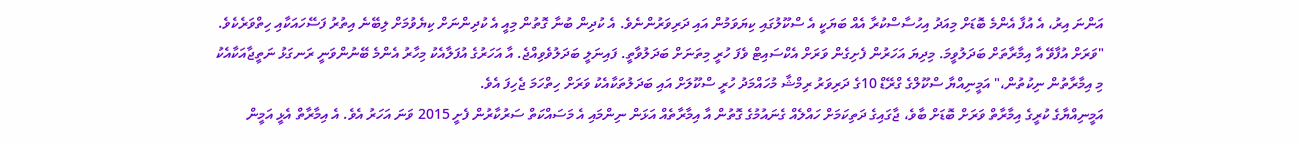އަންނަ އިރު، އެ އުފާ އެންމެ ބޮޑަށް މިއަދު އިހުސާސްކުރާ އެއް ބަޔަކީ އެ ސްކޫލުގައި ކިޔަވަމުން އައި ދަރިވަރުންނެވެ. އެ ކުދިން ބުނާ ގޮތުން މިއީ އެ ކުދިންނަށް ކިޔެވުމަށް ލިބޭނެ އިތުރު ފަސޭހައަކާއި ހިތްވަރެކެވެ.
"ވަރަށް އުފާވޭ އާ އިމާރާތަށް ބަދަލުވީމަ. މިދިޔަ އަހަރުން ފެށިގެން ވަރަށް އެކްސައިޓް ވެފަ ހުރީ މިތަނަށް ބަދަލުވާތީ. ފައިނަލީ ބަދަލުވެވިއްޖެ. އާ އަހަރުގެ އުފަލާއެކު މިހާރު އެންމެ ބޭނުންވަނީ ރަނގަޅު ނަތީޖާއަކާއެކު މި އިމާރާތުން ނިކުތުން،" އަމީނިއްޔާ ސްކޫލްގެ ގްރޭޑް 10ގެ ދަރިވަރު ރިމްޝާ މުހައްމަދު ހުރީ ސްކޫލަށް އައި ބަދަލުތަކާއެކު ވަރަށް ހިތްހަމަ ޖެހިފަ އެވެ.
އަމީނިއްޔާގެ ކުރީގެ އިމާރާތް ވަރަށް ބޮޑަށް ބާވެ، ޖާގައިގެ ދަތިކަމަށް ހައްލެއް ގެނައުމުގެ ގޮތުން އާ އިމާރާތެއް އަޅަން ނިންމައި އެ މަސައްކަތް ސަރުކާރުން ފެށީ 2015 ވަނަ އަހަރު އެވެ. އެ އިމާރާތް އެޅީ އަމީން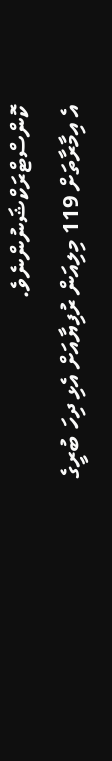ކޮންސްޓްރަކްޝަނުންނެވެ.
އެ އިމާރާތަށް 119 މިލިއަން ރުފިޔާއަށް އެޅި ދިހަ ބުރީގެ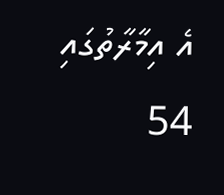އެ އިމާރާތުގައި 54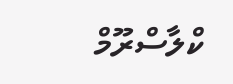ކްލާސްރޫމް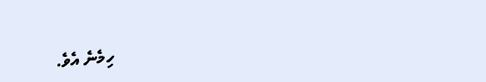ހިމެނެ އެވެ.